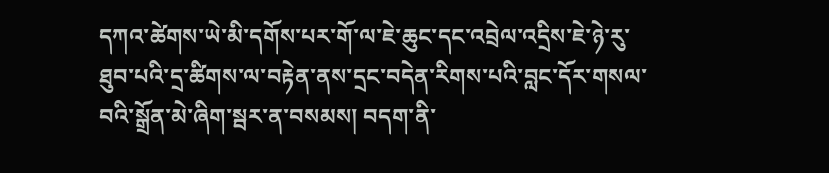དཀའ་ཚེགས་ཡེ་མི་དགོས་པར་གོ་ལ་ཇེ་ཆུང་དང་འབྲེལ་འདྲིས་ཇེ་ཉེ་རུ་ཐུབ་པའི་དྲ་ཚིགས་ལ་བརྟེན་ནས་དྲང་བདེན་རིགས་པའི་བླང་དོར་གསལ་བའི་སྒྲོན་མེ་ཞིག་སྦར་ན་བསམས། བདག་ནི་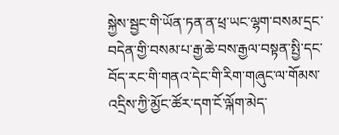སྐྱེས་སྦྱང་གི་ཡོན་ཏན་ན་ཕྲ་ཡང་ལྷག་བསམ་དྲང་བདེན་གྱི་བསམ་པ་རྒྱ་ཆེ་བས་རྒྱལ་བསྟན་སྤྱི་དང་བོད་རང་གི་གནའ་དེང་གི་རིག་གཞུང་ལ་གོམས་འདྲིས་ཀྱི་མྱོང་ཚོར་དག་ངོ་ལྐོག་མེད་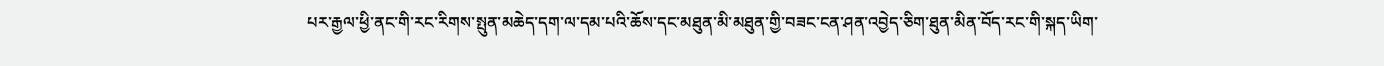པར་རྒྱལ་ཕྱི་ནང་གི་རང་རིགས་སྤུན་མཆེད་དག་ལ་དམ་པའི་ཆོས་དང་མཐུན་མི་མཐུན་གྱི་བཟང་ངན་ཤན་འབྱེད་ཅིག་ཐུན་མིན་བོད་རང་གི་སྐད་ཡིག་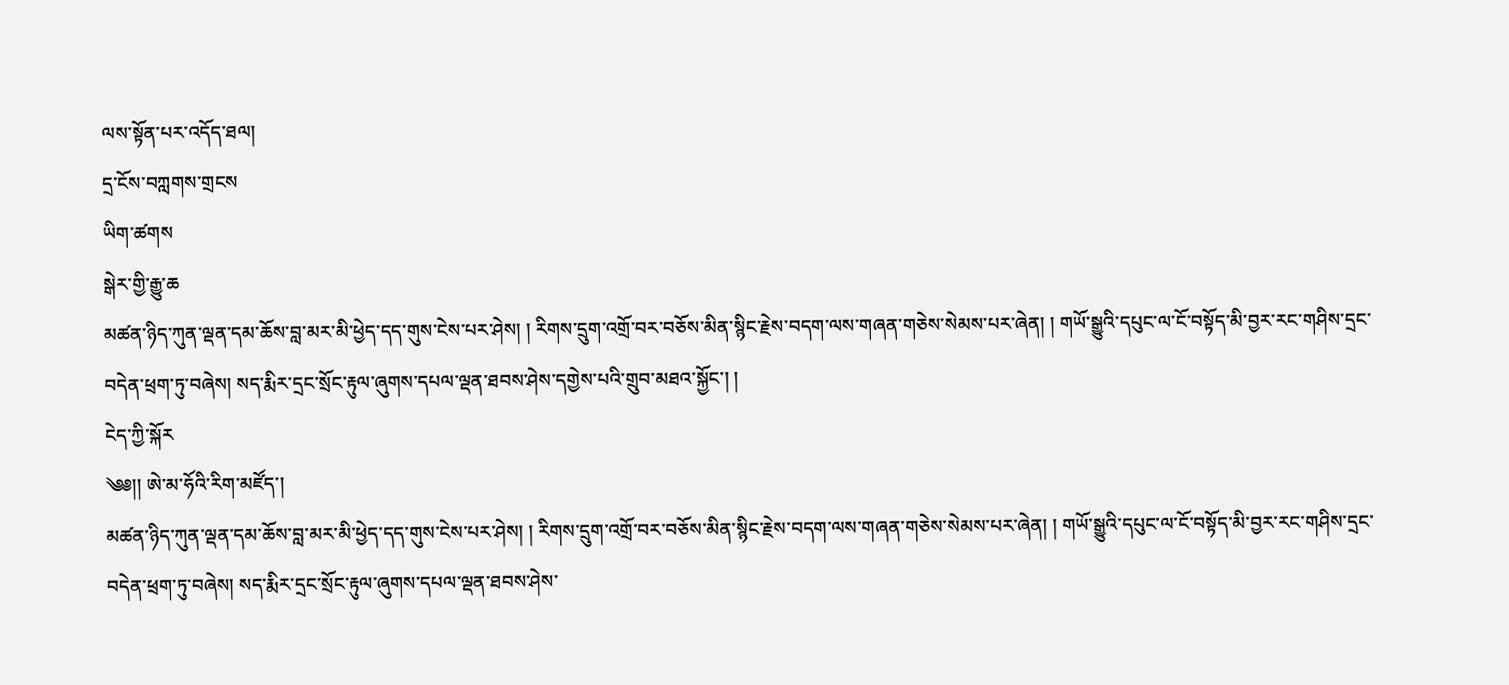ལས་སྟོན་པར་འདོད་ཐལ།
དྲ་ངོས་བཀླགས་གྲངས
ཡིག་ཚགས
སྒེར་གྱི་རྒྱུ་ཆ
མཚན་ཉིད་ཀུན་ལྡན་དམ་ཆོས་བླ་མར་མི་ཕྱེད་དད་གུས་ངེས་པར་ཤེས། ། རིགས་དྲུག་འགྲོ་བར་བཅོས་མིན་སྙིང་རྗེས་བདག་ལས་གཞན་གཅེས་སེམས་པར་ཞེན། ། གཡོ་སྒྱུའི་དཔུང་ལ་ངོ་བསྟོད་མི་བྱར་རང་གཤིས་དྲང་བདེན་ཕྲག་ཏུ་བཞེས། སད་རྨིར་དྲང་སྲོང་རྟུལ་ཞུགས་དཔལ་ལྡན་ཐབས་ཤེས་དགྱེས་པའི་གྲུབ་མཐའ་སྐྱོང་། །
ངེད་ཀྱི་སྐོར
༄༅།། ཨེ་མ་ཧོའི་རིག་མཛོད་།
མཚན་ཉིད་ཀུན་ལྡན་དམ་ཆོས་བླ་མར་མི་ཕྱེད་དད་གུས་ངེས་པར་ཤེས། ། རིགས་དྲུག་འགྲོ་བར་བཅོས་མིན་སྙིང་རྗེས་བདག་ལས་གཞན་གཅེས་སེམས་པར་ཞེན། ། གཡོ་སྒྱུའི་དཔུང་ལ་ངོ་བསྟོད་མི་བྱར་རང་གཤིས་དྲང་བདེན་ཕྲག་ཏུ་བཞེས། སད་རྨིར་དྲང་སྲོང་རྟུལ་ཞུགས་དཔལ་ལྡན་ཐབས་ཤེས་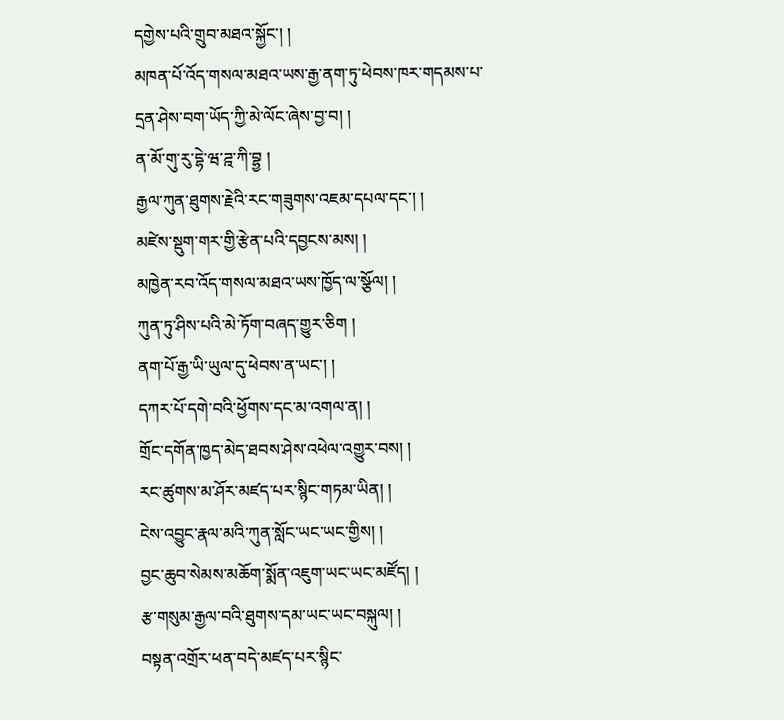དགྱེས་པའི་གྲུབ་མཐའ་སྐྱོང་། །
མཁན་པོ་འོད་གསལ་མཐའ་ཡས་རྒྱ་ནག་ཏུ་ཕེབས་ཁར་གདམས་པ་
དྲན་ཤེས་བག་ཡོད་ཀྱི་མེ་ལོང་ཞེས་བྱ་བ། །
ན་མོ་གུ་རུ་དྷེ་ཝ་ཌྰ་ཀི་བྷྱ །
རྒྱལ་ཀུན་ཐུགས་རྗེའི་རང་གཟུགས་འཇམ་དཔལ་དང་། །
མཛེས་སྡུག་གར་གྱི་རྩེན་པའི་དབྱངས་མས། །
མཁྱེན་རབ་འོད་གསལ་མཐའ་ཡས་ཁྱོད་ལ་སྩོལ། །
ཀུན་ཏུ་ཤིས་པའི་མེ་ཏོག་བཞད་གྱུར་ཅིག །
ནག་པོ་རྒྱ་ཡི་ཡུལ་དུ་ཕེབས་ན་ཡང་། །
དཀར་པོ་དགེ་བའི་ཕྱོགས་དང་མ་འགལ་ན། །
གྲོང་དགོན་ཁྱད་མེད་ཐབས་ཤེས་འཕེལ་འགྱུར་བས། །
རང་ཚུགས་མ་ཤོར་མཛད་པར་སྙིང་གཏམ་ཡིན། །
ངེས་འབྱུང་རྣལ་མའི་ཀུན་སློང་ཡང་ཡང་གྱིས། །
བྱང་ཆུབ་སེམས་མཆོག་སྨོན་འཇུག་ཡང་ཡང་མཛོད། །
རྩ་གསུམ་རྒྱལ་བའི་ཐུགས་དམ་ཡང་ཡང་བསྐུལ། །
བསྟན་འགྲོར་ཕན་བདེ་མཛད་པར་སྙིང་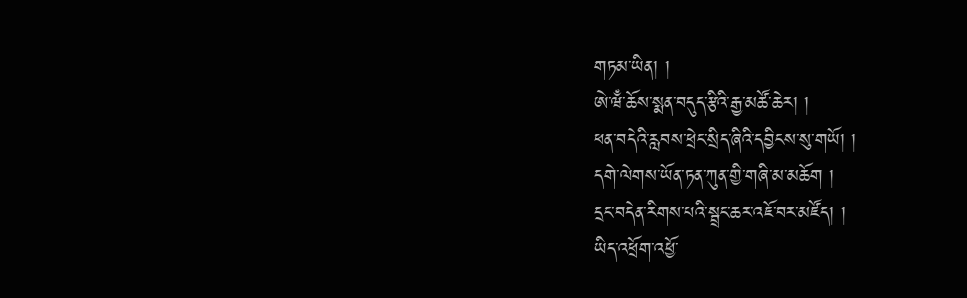གཏམ་ཡིན། །
ཨེ་ཝྃ་ཆོས་སྨན་བདུད་རྩིའི་རྒྱ་མཚོ་ཆེར། །
ཕན་བདེའི་རླབས་ཕྲེང་སྲིད་ཞིའི་དབྱིངས་སུ་གཡོ། །
དགེ་ལེགས་ཡོན་ཏན་ཀུན་གྱི་གཞི་མ་མཆོག །
དྲང་བདེན་རིགས་པའི་སྦྲང་ཆར་འཇོ་བར་མཛོད། །
ཡིད་འཕྲོག་འཕྱོ་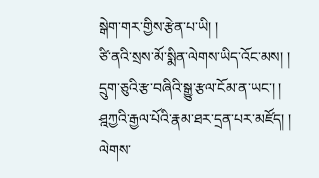སྒེག་གར་གྱིས་རྩེན་པ་ཡི། །
ཙི་ནའི་སྲས་མོ་སྨིན་ལེགས་ཡིད་འོང་མས། །
དྲུག་ཅུའི་རྩ་བཞིའི་སྒྱུ་རྩལ་ངོམ་ན་ཡང་། །
ཤྰཀྱའི་རྒྱལ་པོའི་རྣམ་ཐར་དྲན་པར་མཛོད། །
ལེགས་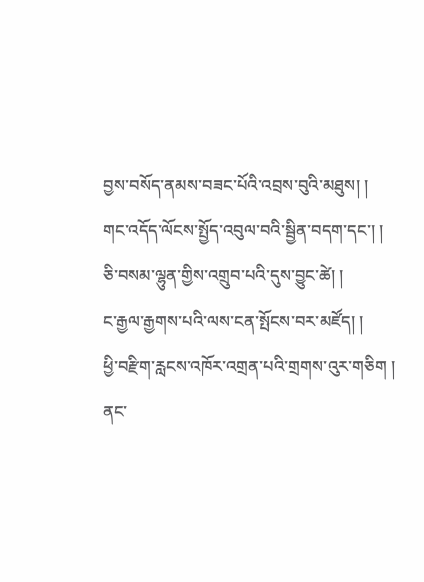བྱས་བསོད་ནམས་བཟང་པོའི་འབྲས་བུའི་མཐུས། །
གང་འདོད་ལོངས་སྤྱོད་འབུལ་བའི་སྦྱིན་བདག་དང་། །
ཅི་བསམ་ལྷུན་གྱིས་འགྲུབ་པའི་དུས་བྱུང་ཚེ། །
ང་རྒྱལ་རྒྱགས་པའི་ལས་ངན་སྤོངས་བར་མཛོད། །
ཕྱི་བརྫིག་རླངས་འཁོར་འགྲན་པའི་གྲགས་འུར་གཅིག །
ནང་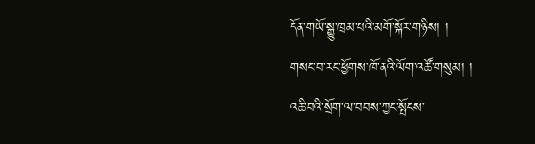དོན་གཡོ་སྒྱུ་ཁྲམ་པའི་མགོ་སྐོར་གཉིས། །
གསང་བ་རང་ཕྱོགས་ཁོ་ནའི་ལོག་འཚོ་གསུམ། །
འཆི་བའི་སྲོག་ལ་བབས་ཀྱང་སྤོངས་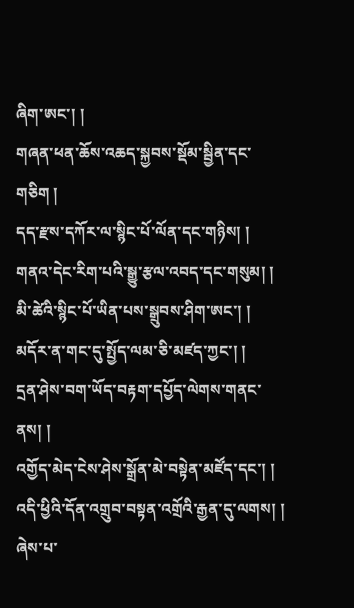ཞིག་ཨང་། །
གཞན་ཕན་ཆོས་འཆད་སྐྱབས་སྡོམ་སྦྱིན་དང་གཅིག །
དད་རྫས་དཀོར་ལ་སྙིང་པོ་ལོན་དང་གཉིས། །
གནའ་དེང་རིག་པའི་སྒྱུ་རྩལ་འབད་དང་གསུམ། །
མི་ཚེའི་སྙིང་པོ་ཡིན་པས་སྒྲུབས་ཤིག་ཨང་། །
མདོར་ན་གང་དུ་སྤྱོད་ལམ་ཅི་མཛད་ཀྱང་། །
དྲན་ཤེས་བག་ཡོད་བརྟག་དཔྱོད་ལེགས་གནང་ནས། །
འགྱོད་མེད་ངེས་ཤེས་སྒྲོན་མེ་བསྟེན་མཛོད་དང་། །
འདི་ཕྱིའི་དོན་འགྲུབ་བསྟན་འགྲོའི་རྒྱན་དུ་ལགས། །
ཞེས་པ་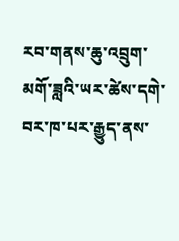རབ་གནས་ཆུ་འབྲུག་མགོ་ཟླའི་ཡར་ཚེས་དགེ་བར་ཁ་པར་རྒྱུད་ནས་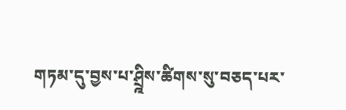གཏམ་དུ་བྱས་པ་ཤྲྰིས་ཚིགས་སུ་བཅད་པར་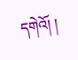དགེའོ། །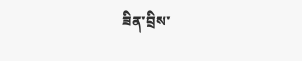ཟིན་བྲིས་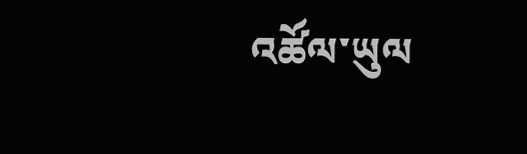འཚོལ་ཡུལ